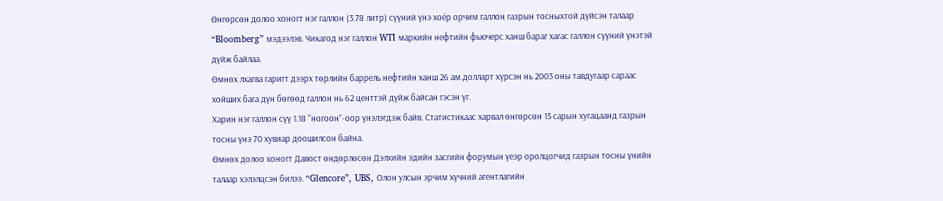Өнгөрсөн долоо хоногт нэг галлон (3.78 литр) сүүний үнэ хоёр орчим галлон газрын тосныхтой дүйсэн талаар “Bloomberg” мэдээлэв. Чикагод нэг галлон WTI маркийн нефтийн фьючерс ханш бараг хагас галлон сүүний үнэтэй дүйж байлаа.
Өмнөх лхагва гаригт дээрх төрлийн баррель нефтийн ханш 26 ам.долларт хүрсэн нь 2003 оны тавдугаар сараас хойших бага дүн бөгөөд галлон нь 62 центтэй дүйж байсан гэсэн үг.
Харин нэг галлон сүү 1.18 “ногоон”-оор үнэлэгдэж байв. Статистикаас харвал өнгөрсөн 15 сарын хугацаанд газрын тосны үнэ 70 хувиар доошилсон байна.
Өмнөх долоо хоногт Давост өндөрлөсөн Дэлхийн эдийн засгийн форумын үеэр оролцогчид газрын тосны үнийн талаар хэлэлцсэн билээ. “Glencore”, UBS, Олон улсын эрчим хүчний агентлагийн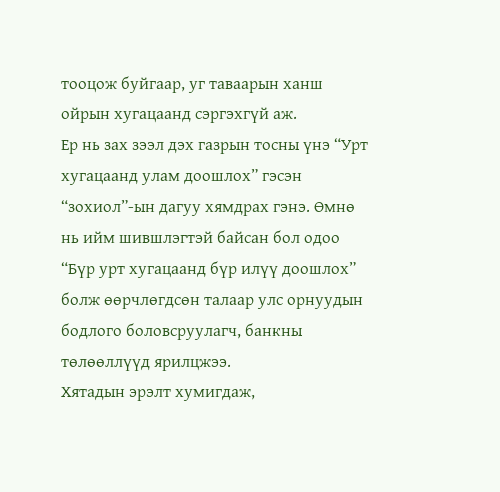тооцож буйгаар, уг таваарын ханш ойрын хугацаанд сэргэхгүй аж.
Ер нь зах зээл дэх газрын тосны үнэ “Урт хугацаанд улам доошлох” гэсэн “зохиол”-ын дагуу хямдрах гэнэ. Өмнө нь ийм шившлэгтэй байсан бол одоо “Бүр урт хугацаанд бүр илүү доошлох” болж өөрчлөгдсөн талаар улс орнуудын бодлого боловсруулагч, банкны төлөөллүүд ярилцжээ.
Хятадын эрэлт хумигдаж,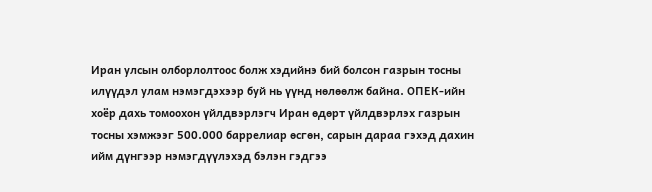Иран улсын олборлолтоос болж хэдийнэ бий болсон газрын тосны илүүдэл улам нэмэгдэхээр буй нь үүнд нөлөөлж байна. ОПЕК-ийн хоёр дахь томоохон үйлдвэрлэгч Иран өдөрт үйлдвэрлэх газрын тосны хэмжээг 500.000 баррелиар өсгөн, сарын дараа гэхэд дахин ийм дүнгээр нэмэгдүүлэхэд бэлэн гэдгээ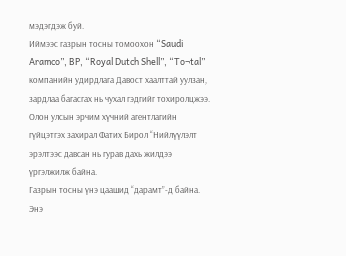мэдэгдэж буй.
Иймээс газрын тосны томоохон “Saudi Aramco”, BP, “Royal Dutch Shell”, “To¬tal” компанийн удирдлага Давост хаалттай уулзан, зардлаа багасгах нь чухал гэдгийг тохиролцжээ. Олон улсын эрчим хүчний агентлагийн гүйцэтгэх захирал Фатих Бирол “Нийлүүлэлт эрэлтээс давсан нь гурав дахь жилдээ үргэлжилж байна.
Газрын тосны үнэ цаашид “дарамт”-д байна. Энэ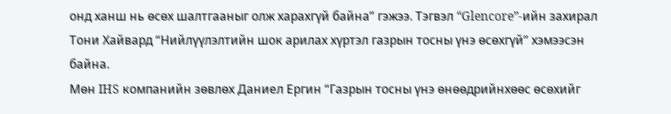онд ханш нь өсөх шалтгааныг олж харахгүй байна” гэжээ. Тэгвэл “Glencore”-ийн захирал Тони Хайвард “Нийлүүлэлтийн шок арилах хүртэл газрын тосны үнэ өсөхгүй” хэмээсэн байна.
Мөн IHS компанийн зөвлөх Даниел Ергин “Газрын тосны үнэ өнөөдрийнхөөс өсөхийг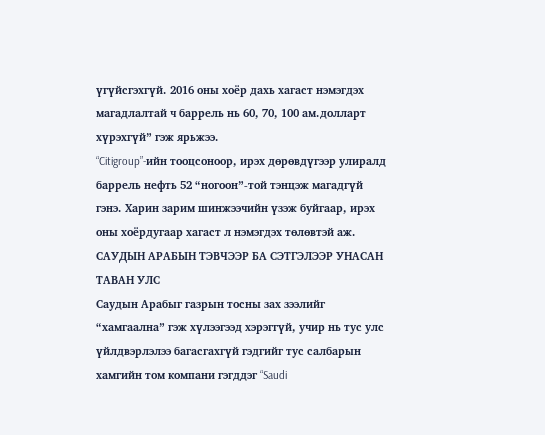үгүйсгэхгүй. 2016 оны хоёр дахь хагаст нэмэгдэх магадлалтай ч баррель нь 60, 70, 100 ам.долларт хүрэхгүй” гэж ярьжээ.
“Citigroup”-ийн тооцсоноор, ирэх дөрөвдүгээр улиралд баррель нефть 52 “ногоон”-той тэнцэж магадгүй гэнэ. Харин зарим шинжээчийн үзэж буйгаар, ирэх оны хоёрдугаар хагаст л нэмэгдэх төлөвтэй аж.
САУДЫН АРАБЫН ТЭВЧЭЭР БА СЭТГЭЛЭЭР УНАСАН ТАВАН УЛС
Саудын Арабыг газрын тосны зах зээлийг “хамгаална” гэж хүлээгээд хэрэггүй, учир нь тус улс үйлдвэрлэлээ багасгахгүй гэдгийг тус салбарын хамгийн том компани гэгддэг “Saudi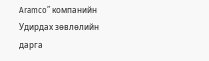Aramco” компанийн Удирдах зөвлөлийн дарга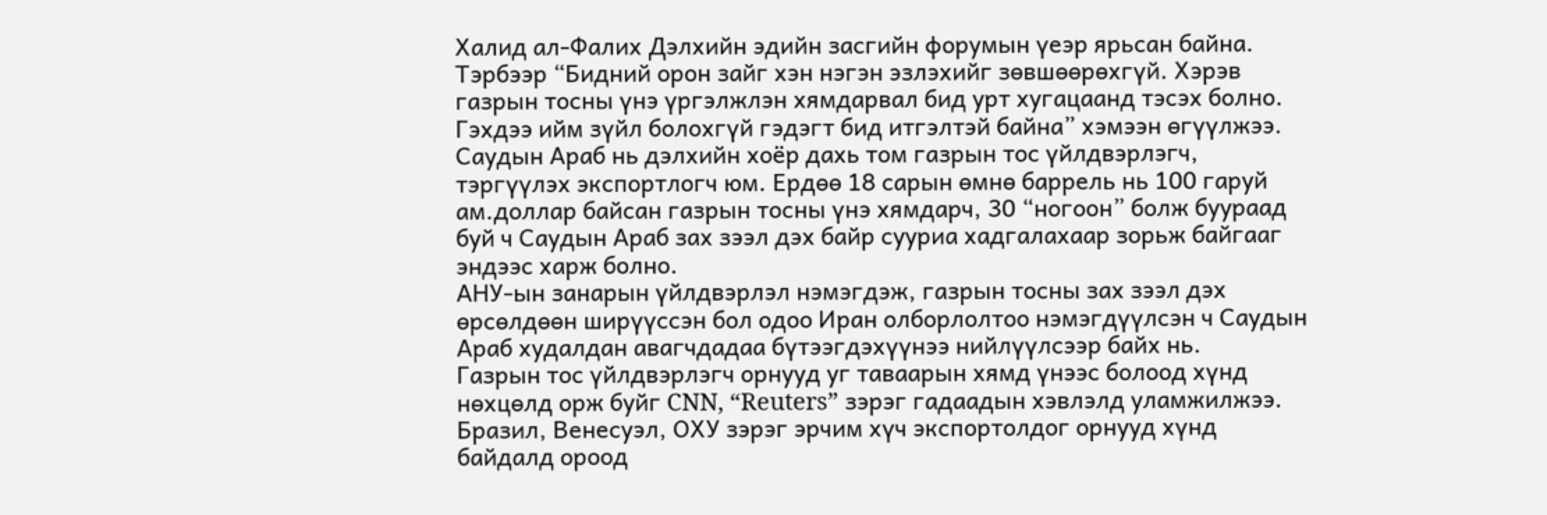Халид ал-Фалих Дэлхийн эдийн засгийн форумын үеэр ярьсан байна.
Тэрбээр “Бидний орон зайг хэн нэгэн эзлэхийг зөвшөөрөхгүй. Хэрэв газрын тосны үнэ үргэлжлэн хямдарвал бид урт хугацаанд тэсэх болно. Гэхдээ ийм зүйл болохгүй гэдэгт бид итгэлтэй байна” хэмээн өгүүлжээ.
Саудын Араб нь дэлхийн хоёр дахь том газрын тос үйлдвэрлэгч, тэргүүлэх экспортлогч юм. Ердөө 18 сарын өмнө баррель нь 100 гаруй ам.доллар байсан газрын тосны үнэ хямдарч, 30 “ногоон” болж буураад буй ч Саудын Араб зах зээл дэх байр сууриа хадгалахаар зорьж байгааг эндээс харж болно.
АНУ-ын занарын үйлдвэрлэл нэмэгдэж, газрын тосны зах зээл дэх өрсөлдөөн ширүүссэн бол одоо Иран олборлолтоо нэмэгдүүлсэн ч Саудын Араб худалдан авагчдадаа бүтээгдэхүүнээ нийлүүлсээр байх нь.
Газрын тос үйлдвэрлэгч орнууд уг таваарын хямд үнээс болоод хүнд нөхцөлд орж буйг CNN, “Reuters” зэрэг гадаадын хэвлэлд уламжилжээ. Бразил, Венесуэл, ОХУ зэрэг эрчим хүч экспортолдог орнууд хүнд байдалд ороод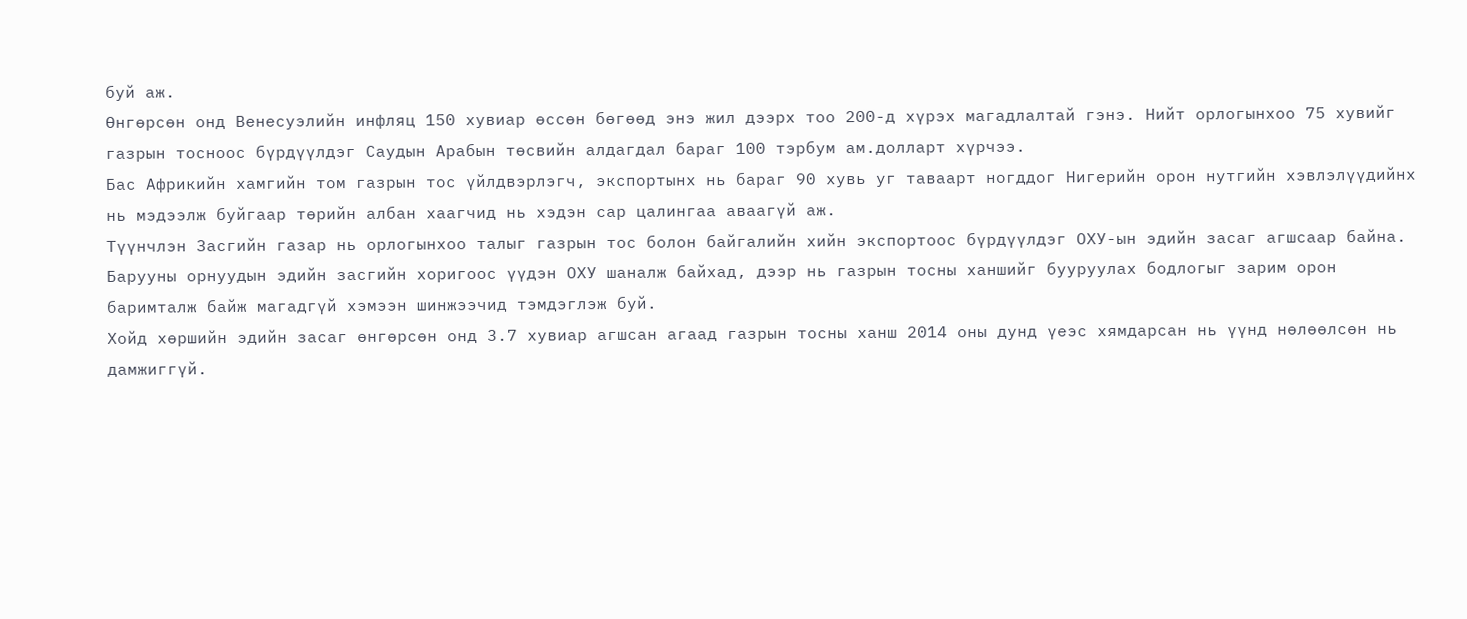буй аж.
Өнгөрсөн онд Венесуэлийн инфляц 150 хувиар өссөн бөгөөд энэ жил дээрх тоо 200-д хүрэх магадлалтай гэнэ. Нийт орлогынхоо 75 хувийг газрын тосноос бүрдүүлдэг Саудын Арабын төсвийн алдагдал бараг 100 тэрбум ам.долларт хүрчээ.
Бас Африкийн хамгийн том газрын тос үйлдвэрлэгч, экспортынх нь бараг 90 хувь уг таваарт ногддог Нигерийн орон нутгийн хэвлэлүүдийнх нь мэдээлж буйгаар төрийн албан хаагчид нь хэдэн сар цалингаа аваагүй аж.
Түүнчлэн Засгийн газар нь орлогынхоо талыг газрын тос болон байгалийн хийн экспортоос бүрдүүлдэг ОХУ-ын эдийн засаг агшсаар байна. Барууны орнуудын эдийн засгийн хоригоос үүдэн ОХУ шаналж байхад, дээр нь газрын тосны ханшийг бууруулах бодлогыг зарим орон баримталж байж магадгүй хэмээн шинжээчид тэмдэглэж буй.
Хойд хөршийн эдийн засаг өнгөрсөн онд 3.7 хувиар агшсан агаад газрын тосны ханш 2014 оны дунд үеэс хямдарсан нь үүнд нөлөөлсөн нь дамжиггүй.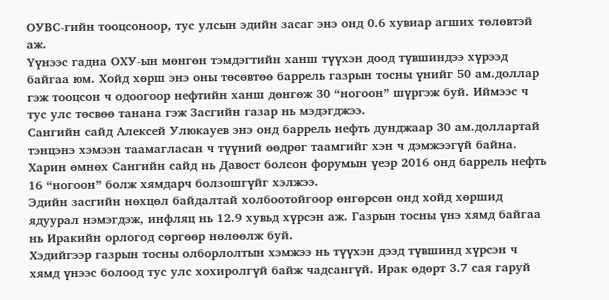ОУВС-гийн тооцсоноор, тус улсын эдийн засаг энэ онд 0.6 хувиар агших төлөвтэй аж.
Үүнээс гадна ОХУ-ын мөнгөн тэмдэгтийн ханш түүхэн доод түвшиндээ хүрээд байгаа юм. Хойд хөрш энэ оны төсөвтөө баррель газрын тосны үнийг 50 ам.доллар гэж тооцсон ч одоогоор нефтийн ханш дөнгөж 30 “ногоон” шүргэж буй. Иймээс ч тус улс төсвөө танана гэж Засгийн газар нь мэдэгджээ.
Сангийн сайд Алексей Улюкауев энэ онд баррель нефть дунджаар 30 ам.доллартай тэнцэнэ хэмээн таамагласан ч түүний өөдрөг таамгийг хэн ч дэмжээгүй байна. Харин өмнөх Сангийн сайд нь Давост болсон форумын үеэр 2016 онд баррель нефть 16 “ногоон” болж хямдарч болзошгүйг хэлжээ.
Эдийн засгийн нөхцөл байдалтай холбоотойгоор өнгөрсөн онд хойд хөршид ядуурал нэмэгдэж, инфляц нь 12.9 хувьд хүрсэн аж. Газрын тосны үнэ хямд байгаа нь Иракийн орлогод сөргөөр нөлөөлж буй.
Хэдийгээр газрын тосны олборлолтын хэмжээ нь түүхэн дээд түвшинд хүрсэн ч хямд үнээс болоод тус улс хохиролгүй байж чадсангүй. Ирак өдөрт 3.7 сая гаруй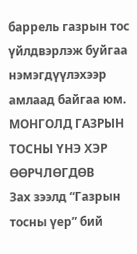баррель газрын тос үйлдвэрлэж буйгаа нэмэгдүүлэхээр амлаад байгаа юм.
МОНГОЛД ГАЗРЫН ТОСНЫ ҮНЭ ХЭР ӨӨРЧЛӨГДӨВ
Зах зээлд “Газрын тосны үер” бий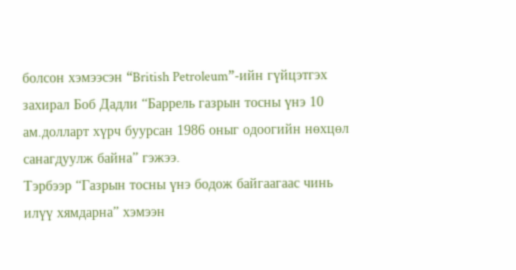болсон хэмээсэн “British Petroleum”-ийн гүйцэтгэх захирал Боб Дадли “Баррель газрын тосны үнэ 10 ам.долларт хүрч буурсан 1986 оныг одоогийн нөхцөл санагдуулж байна” гэжээ.
Тэрбээр “Газрын тосны үнэ бодож байгаагаас чинь илүү хямдарна” хэмээн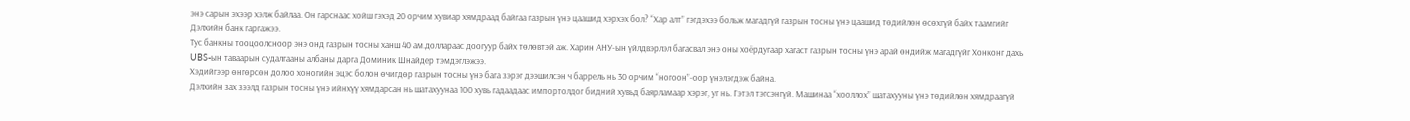энэ сарын эхээр хэлж байлаа. Он гарснаас хойш гэхэд 20 орчим хувиар хямдраад байгаа газрын үнэ цаашид хэрхэх бол? “Хар алт” гэгдэхээ больж магадгүй газрын тосны үнэ цаашид төдийлөн өсөхгүй байх таамгийг Дэлхийн банк гаргажээ.
Тус банкны тооцоолсноор энэ онд газрын тосны ханш 40 ам.доллараас доогуур байх төлөвтэй аж. Харин АНУ-ын үйлдвэрлэл багасвал энэ оны хоёрдугаар хагаст газрын тосны үнэ арай өндийж магадгүйг Хонконг дахь UBS-ын таваарын судалгааны албаны дарга Доминик Шнайдер тэмдэглэжээ.
Хэдийгээр өнгөрсөн долоо хоногийн эцэс болон өчигдөр газрын тосны үнэ бага зэрэг дээшилсэн ч баррель нь 30 орчим “ногоон”-оор үнэлэгдэж байна.
Дэлхийн зах зээлд газрын тосны үнэ ийнхүү хямдарсан нь шатахуунаа 100 хувь гадаадаас импортолдог бидний хувьд баярламаар хэрэг, уг нь. Гэтэл тэгсэнгүй. Машинаа “хооллох” шатахууны үнэ төдийлөн хямдраагүй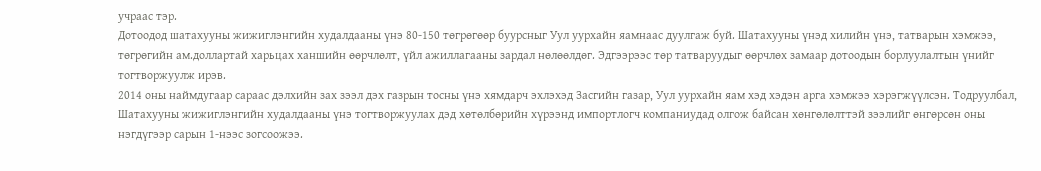учраас тэр.
Дотоодод шатахууны жижиглэнгийн худалдааны үнэ 80-150 төгрөгөөр буурсныг Уул уурхайн яамнаас дуулгаж буй. Шатахууны үнэд хилийн үнэ, татварын хэмжээ, төгрөгийн ам.доллартай харьцах ханшийн өөрчлөлт, үйл ажиллагааны зардал нөлөөлдөг. Эдгээрээс төр татваруудыг өөрчлөх замаар дотоодын борлуулалтын үнийг тогтворжуулж ирэв.
2014 оны наймдугаар сараас дэлхийн зах зээл дэх газрын тосны үнэ хямдарч эхлэхэд Засгийн газар, Уул уурхайн яам хэд хэдэн арга хэмжээ хэрэгжүүлсэн. Тодруулбал, Шатахууны жижиглэнгийн худалдааны үнэ тогтворжуулах дэд хөтөлбөрийн хүрээнд импортлогч компаниудад олгож байсан хөнгөлөлттэй зээлийг өнгөрсөн оны нэгдүгээр сарын 1-нээс зогсоожээ.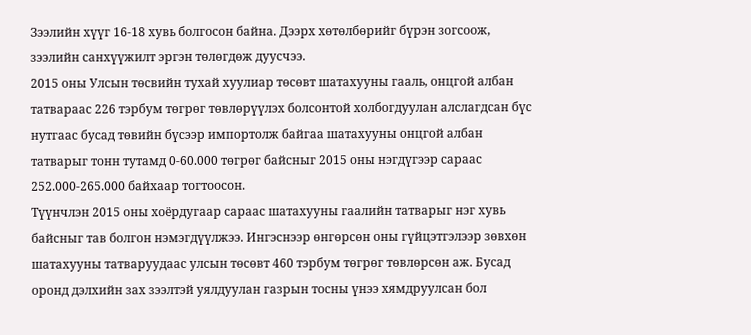Зээлийн хүүг 16-18 хувь болгосон байна. Дээрх хөтөлбөрийг бүрэн зогсоож, зээлийн санхүүжилт эргэн төлөгдөж дуусчээ.
2015 оны Улсын төсвийн тухай хуулиар төсөвт шатахууны гааль, онцгой албан татвараас 226 тэрбум төгрөг төвлөрүүлэх болсонтой холбогдуулан алслагдсан бүс нутгаас бусад төвийн бүсээр импортолж байгаа шатахууны онцгой албан татварыг тонн тутамд 0-60.000 төгрөг байсныг 2015 оны нэгдүгээр сараас 252.000-265.000 байхаар тогтоосон.
Түүнчлэн 2015 оны хоёрдугаар сараас шатахууны гаалийн татварыг нэг хувь байсныг тав болгон нэмэгдүүлжээ. Ингэснээр өнгөрсөн оны гүйцэтгэлээр зөвхөн шатахууны татваруудаас улсын төсөвт 460 тэрбум төгрөг төвлөрсөн аж. Бусад оронд дэлхийн зах зээлтэй уялдуулан газрын тосны үнээ хямдруулсан бол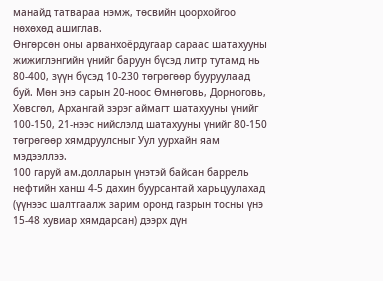манайд татвараа нэмж, төсвийн цоорхойгоо нөхөхөд ашиглав.
Өнгөрсөн оны арванхоёрдугаар сараас шатахууны жижиглэнгийн үнийг баруун бүсэд литр тутамд нь 80-400, зүүн бүсэд 10-230 төгрөгөөр бууруулаад буй. Мөн энэ сарын 20-ноос Өмнөговь, Дорноговь, Хөвсгөл, Архангай зэрэг аймагт шатахууны үнийг 100-150, 21-нээс нийслэлд шатахууны үнийг 80-150 төгрөгөөр хямдруулсныг Уул уурхайн яам мэдээллээ.
100 гаруй ам.долларын үнэтэй байсан баррель нефтийн ханш 4-5 дахин буурсантай харьцуулахад (үүнээс шалтгаалж зарим оронд газрын тосны үнэ 15-48 хувиар хямдарсан) дээрх дүн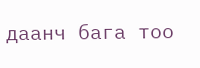даанч бага тоо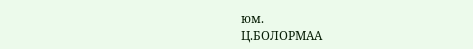юм.
Ц.БОЛОРМАА